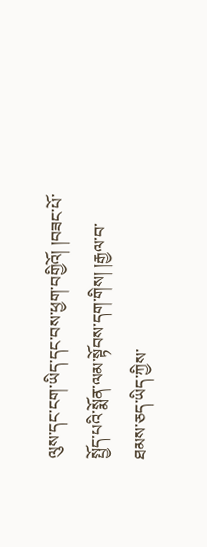ལུས་དང་ངག་ཡིད་དང་བས་ཕྱག་བགྱིའོ། །བཟང་པོ་སྤྱོད་པའི་སྨོན་ལམ་སྟོབས་དག་གིས། །རྒྱལ་བ་ཐམས་ཅད་ཡིད་ཀྱིས་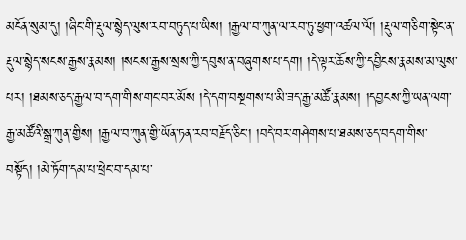མངོན་སུམ་དུ། །ཞིང་གི་རྡུལ་སྙེད་ལུས་རབ་བཏུད་པ་ཡིས། །རྒྱལ་བ་ཀུན་ལ་རབ་ཏུ་ཕྱག་འཚལ་ལོ། །རྡུལ་གཅིག་སྟེང་ན་རྡུལ་སྙེད་སངས་རྒྱས་རྣམས། །སངས་རྒྱས་སྲས་ཀྱི་དབུས་ན་བཞུགས་པ་དག། །དེ་ལྟར་ཆོས་ཀྱི་དབྱིངས་རྣམས་མ་ལུས་པར། །ཐམས་ཅད་རྒྱལ་བ་དག་གིས་གང་བར་མོས །དེ་དག་བསྔགས་པ་མི་ཟད་རྒྱ་མཚོ་རྣམས། །དབྱངས་ཀྱི་ཡན་ལག་རྒྱ་མཚོའི་སྒྲ་ཀུན་གྱིས། །རྒྱལ་བ་ཀུན་གྱི་ཡོན་ཏན་རབ་བརྗོད་ཅིང་། །བདེ་བར་གཤེགས་པ་ཐམས་ཅད་བདག་གིས་བསྟོད། །མེ་ཏོག་དམ་པ་ཕྲེང་བ་དམ་པ་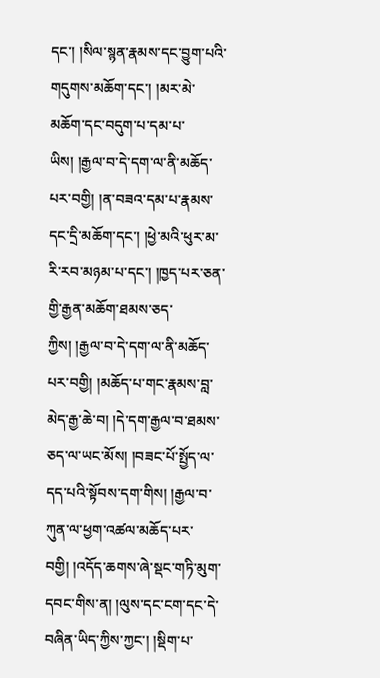དང་། །སིལ་སྙན་རྣམས་དང་བྱུག་པའི་གདུགས་མཆོག་དང་། །མར་མེ་མཆོག་དང་བདུག་པ་དམ་པ་ཡིས། །རྒྱལ་བ་དེ་དག་ལ་ནི་མཆོད་པར་བགྱི། །ན་བཟའ་དམ་པ་རྣམས་དང་དྲི་མཆོག་དང་། །ཕྱེ་མའི་ཕུར་མ་རི་རབ་མཉམ་པ་དང་། །ཁྱད་པར་ཅན་གྱི་རྒྱན་མཆོག་ཐམས་ཅད་ཀྱིས། །རྒྱལ་བ་དེ་དག་ལ་ནི་མཆོད་པར་བགྱི། །མཆོད་པ་གང་རྣམས་བླ་མེད་རྒྱ་ཆེ་བ། །དེ་དག་རྒྱལ་བ་ཐམས་ཅད་ལ་ཡང་མོས། །བཟང་པོ་སྤྱོད་ལ་དད་པའི་སྟོབས་དག་གིས། །རྒྱལ་བ་ཀུན་ལ་ཕྱག་འཚལ་མཆོད་པར་བགྱི། །འདོད་ཆགས་ཞེ་སྡང་གཏི་མུག་དབང་གིས་ན། །ལུས་དང་ངག་དང་དེ་བཞིན་ཡིད་ཀྱིས་ཀྱང་། །སྡིག་པ་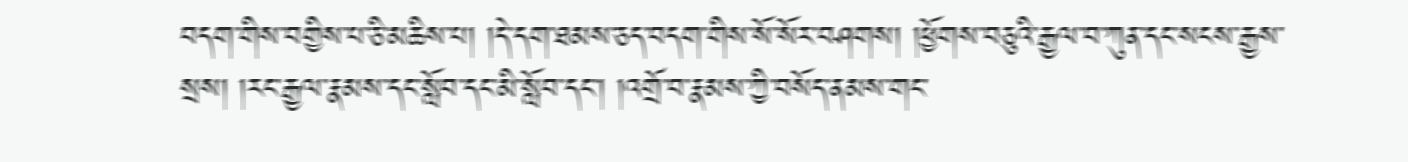བདག་གིས་བགྱིས་པ་ཅི་མཆིས་པ། །དེ་དག་ཐམས་ཅད་བདག་གིས་སོ་སོར་བཤགས། །ཕྱོགས་བཅུའི་རྒྱལ་བ་ཀུན་དང་སངས་རྒྱས་སྲས། །རང་རྒྱལ་རྣམས་དང་སློབ་དང་མི་སློབ་དང་། །འགྲོ་བ་རྣམས་ཀྱི་བསོད་ནམས་གང་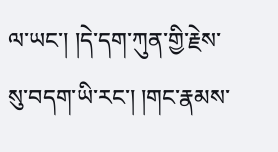ལ་ཡང་། །དེ་དག་ཀུན་གྱི་རྗེས་སུ་བདག་ཡི་རང་། །གང་རྣམས་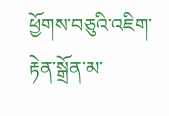ཕྱོགས་བཅུའི་འཇིག་རྟེན་སྒྲོན་མ་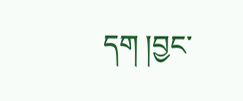དག །བྱང་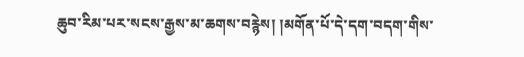ཆུབ་རིམ་པར་སངས་རྒྱས་མ་ཆགས་བརྙེས། །མགོན་པོ་དེ་དག་བདག་གིས་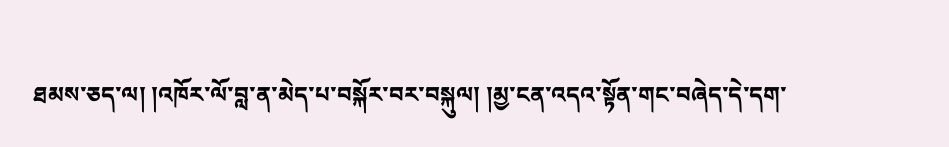ཐམས་ཅད་ལ། །འཁོར་ལོ་བླ་ན་མེད་པ་བསྐོར་བར་བསྐུལ། །མྱ་ངན་འདའ་སྟོན་གང་བཞེད་དེ་དག་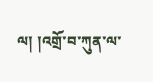ལ། །འགྲོ་བ་ཀུན་ལ་